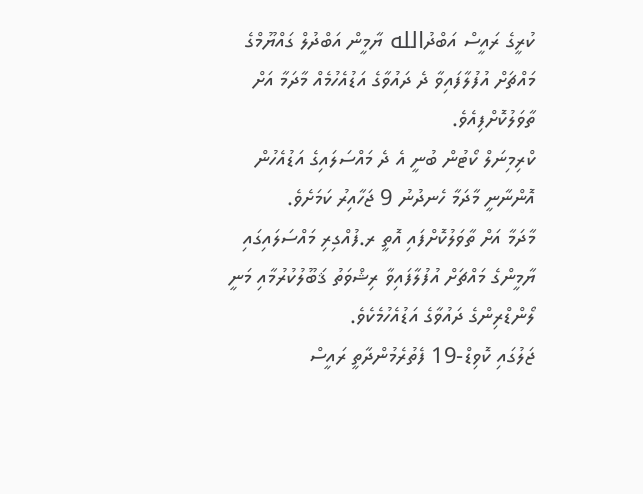ކުރީގެ ރައީސް އަބްދުالله ޔާމީން އަބްދުލް ގައްޔޫމްގެ މައްޗަށް އުފުލާފައިވާ ދެ ދައުވާގެ އަޑުއެހުމެއް މާދަމާ އަށް ތާވަލުކޮށްފިއެވެ.
ކްރިމިނަލް ކޯޓުން ބުނީ އެ ދެ މައްސަލައިގެ އަޑުއެހުން އޮންނާނީ މާދަމާ ހެނދުނު 9 ޖަހާއިރު ކަމަށެވެ.
މާދަމާ އަށް ތާވަލުކޮށްފައި އޮތީ ރ.ފުއްގިރި މައްސަލައިގައި ޔާމީންގެ މައްޗަށް އުފުލާފައިވާ ރިޝްވަތު ޤަބޫލުކުރުމާއި މަނީ ލޯންޑްރިންގެ ދައުވާގެ އަޑުއެހުމެކެވެ.
ޖަލުގައި ކޮވިޑް-19 ފެތުރެމުންދާތީ ރައީސް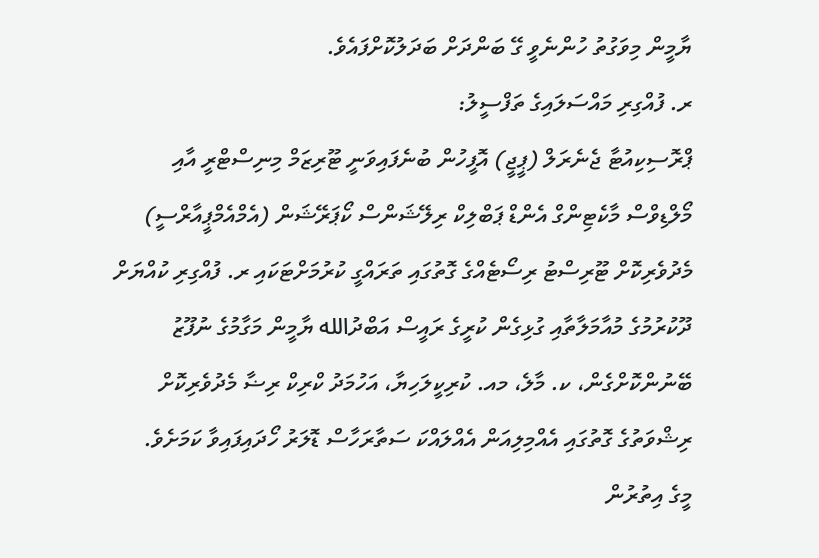ޔާމީން މިވަގުތު ހުންނެވީ ގޭ ބަންދަށް ބަދަލުކޮށްފައެވެ.
ރ. ފުއްގިރި މައްސަލައިގެ ތަފްސީލު:
ޕްރޮސިކިއުޓާ ޖެނެރަލް (ޕީޖީ) އޮފީހުން ބުނެފައިވަނީ ޓޫރިޒަމް މިނިސްޓްރީ އާއި މޯލްޑިވްސް މާކެޓިންގް އެންޑް ޕަބްލިކް ރިލޭޝަންސް ކޯޕަރޭޝަން (އެމްއެމްޕީއާރްސީ) މެދުވެރިކޮށް ޓޫރިސްޓު ރިސޯޓެއްގެ ގޮތުގައި ތަރައްގީ ކުރުމަށްޓަކައި ރ. ފުއްގިރި ކުއްޔަށް ދޫކުރުމުގެ މުއާމަލާތާއި ގުޅިގެން ކުރީގެ ރައީސް އަބްދުالله ޔާމީން މަގާމުގެ ނުފޫޒު ބޭނުންކޮށްގެން، ކ. މާލެ، މއ. ކުރިކީލަހިޔާ، އަހުމަދު ކްރިކް ރިޟާ މެދުވެރިކޮށް ރިޝްވަތުގެ ގޮތުގައި އެއްމިލިއަން އެއްލައްކަ ސަތާރަހާސް ޑޮލަރު ހޯދައިފައިވާ ކަމަށެވެ.
މީގެ އިތުރުން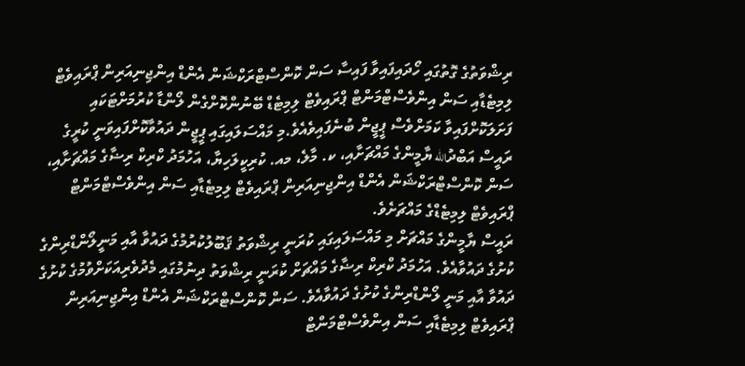ރިޝްވަތުގެ ގޮތުގައި ހޯދައިފައިވާ ފައިސާ ސަން ކޮންސްޓްރަކްޝަން އެންޑް އިންޖިނިއަރިން ޕްރައިވެޓް ލިމިޓެޑާއި ސަން އިންވެސްޓްމަންޓް ޕްރައިވެޓް ލިމިޓެޑް ބޭނުންކޮށްގެން ލޯންޑާ ކުރުމަށްޓަކައި ފަށަލަކޮށްފައިވާ ކަމަށްވެސް ޕީޖީން ބުނެފައިވެއެވެ.މި މައްސަލައިގައި ޕީޖީން ދައުވާކޮށްފައިވަނީ ކުރީގެ ރައީސް އަބްދުالله ޔާމީންގެ މައްޗަށާއި، ކ. މާލެ، މއ. ކުރިކީލަހިޔާ، އަހުމަދު ކްރިކް ރިޟާގެ މައްޗަށާއި، ސަން ކޮންސްޓްރަކްޝަން އެންޑް އިންޖިނިއަރިން ޕްރައިވެޓް ލިމިޓެޑާއި ސަން އިންވެސްޓްމަންޓް ޕްރައިވެޓް ލިމިޓެޑްގެ މައްޗަށެވެ.
ރައީސް ޔާމީންގެ މައްޗަށް މި މައްސަލައިގައި ކުރަނީ ރިޝްވަތު ޤަބޫލުކުރުމުގެ ދައުވާ އާއި މަނީލޯންޑްރިންގެ ކުށުގެ ދައުވާއެވެ. އަހުމަދު ކްރިކް ރިޟާގެ މައްޗަށް ކުރަނީ ރިޝްވަތު ދިނުމުގައި މެދުވެރިއަކަށްވުމުގެ ކުށުގެ ދައުވާ އާއި މަނީ ލޯންޑްރިންގެ ކުށުގެ ދައުވާއެވެ. ސަން ކޮންސްޓްރަކްޝަން އެންޑް އިންޖިނިއަރިން ޕްރައިވެޓް ލިމިޓެޑާއި ސަން އިންވެސްޓްމަންޓް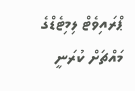ޕްރައިވެޓް ލިމިޓެޑްގެ މައްޗަށް ކުރަނީ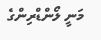މަނީ ލޯންޑްރިންގެ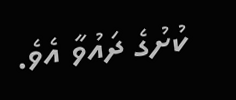ކުށުގެ ދައުވާ އެވެ.